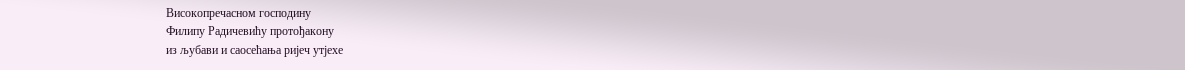Високопречасном господину
Филипу Радичевићу протођакону
из љубави и саосећања ријеч утјехе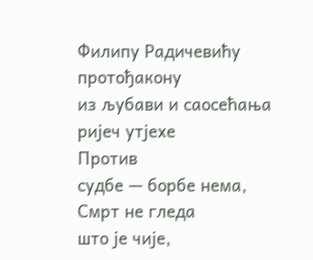Филипу Радичевићу протођакону
из љубави и саосећања ријеч утјехе
Против
судбе — борбе нема,
Смрт не гледа
што је чије,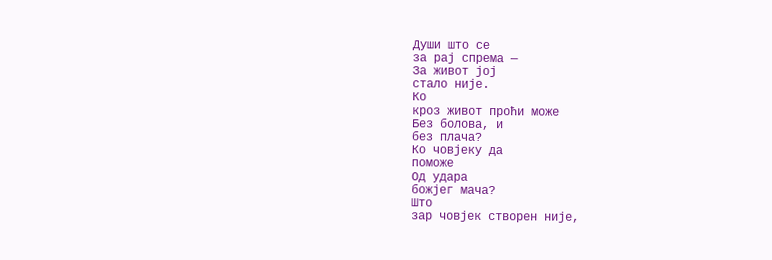Души што се
за рај спрема —
За живот јој
стало није.
Ко
кроз живот проћи може
Без болова, и
без плача?
Ко човјеку да
поможе
Од удара
божјег мача?
Што
зар човјек створен није,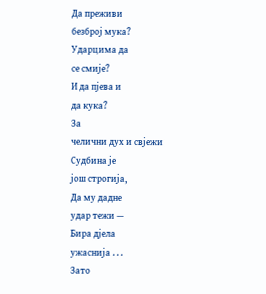Да преживи
безброј мука?
Ударцима да
се смије?
И да пјева и
да кука?
За
челични дух и свјежи
Судбина је
још строгија,
Да му дадне
удар тежи —
Бира дјела
ужаснија . . .
Зато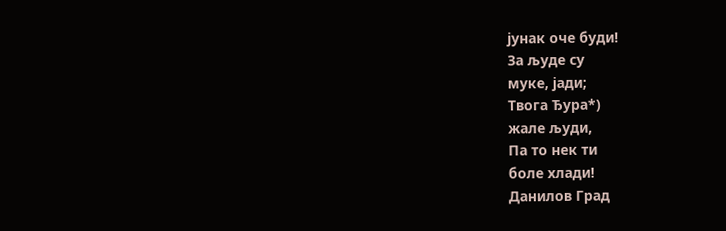јунак оче буди!
За људе су
муке, јади;
Твога Ђура*)
жале људи,
Па то нек ти
боле хлади!
Данилов Град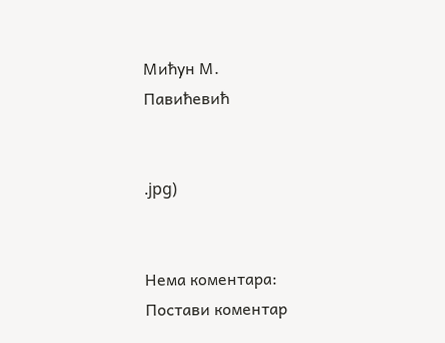Мићун М.
Павићевић


.jpg)


Нема коментара:
Постави коментар